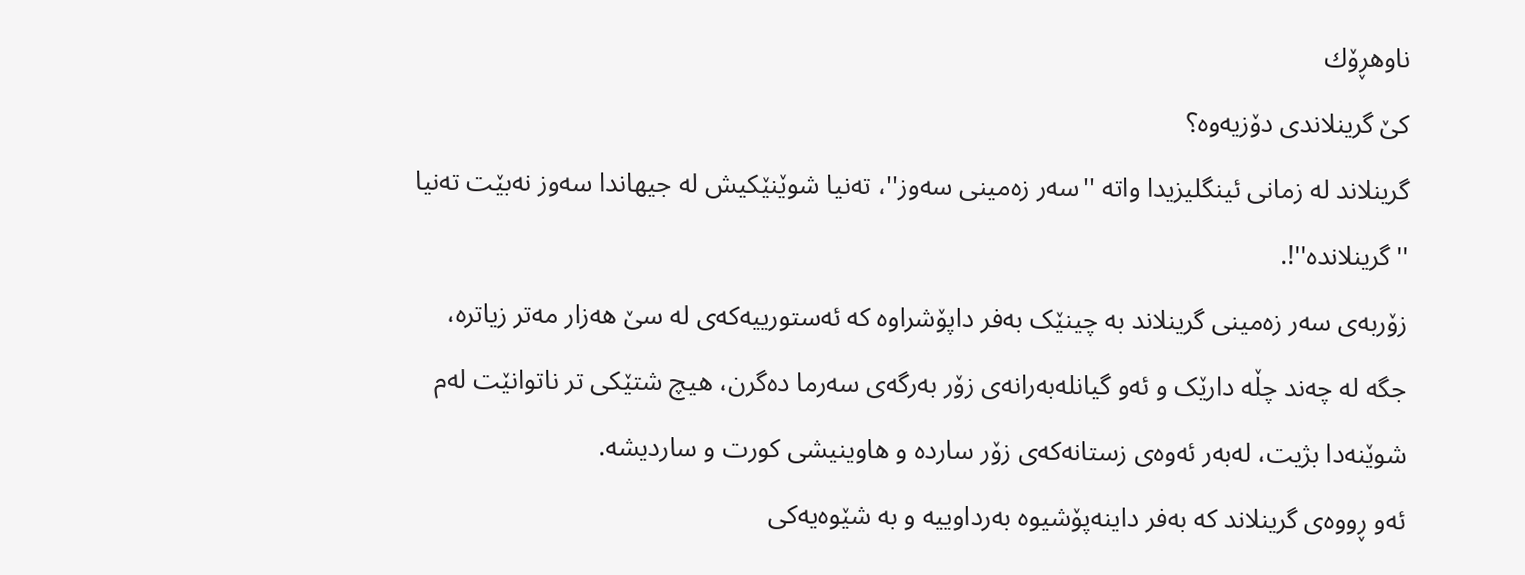ناوهڕۆك
کێ گرینلاندی دۆزیەوە؟
گرینلاند لە زمانی ئینگلیزیدا واتە ''سەر زەمینی سەوز''، تەنیا شوێنێکیش لە جیهاندا سەوز نەبێت تەنیا ''گرینلاندە''!.
زۆربەی سەر زەمینی گرینلاند بە چینێک بەفر داپۆشراوە کە ئەستورییەکەی لە سێ هەزار مەتر زیاترە، جگە لە چەند چڵە دارێک و ئەو گیانلەبەرانەی زۆر بەرگەی سەرما دەگرن، هیچ شتێکی تر ناتوانێت لەم شوێنەدا بژیت، لەبەر ئەوەی زستانەکەی زۆر ساردە و هاوینیشی کورت و ساردیشە.
ئەو ڕووەی گرینلاند کە بەفر داینەپۆشیوە بەرداوییە و بە شێوەیەکی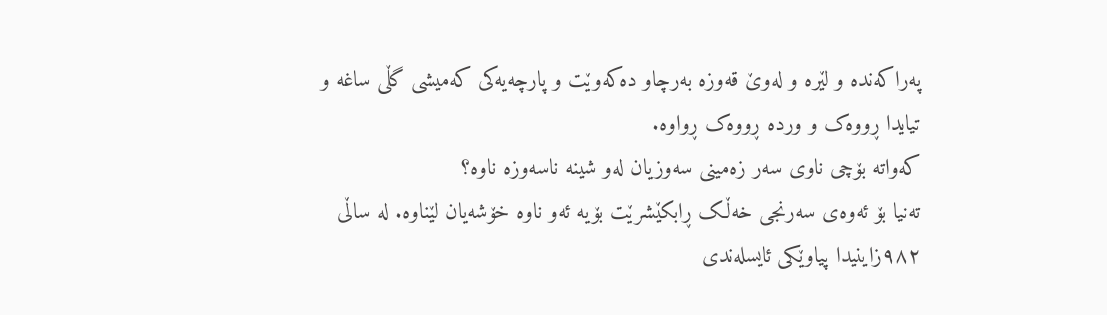پەراکەندە و لێرە و لەوێ قەوزە بەرچاو دەکەوێت و پارچەیەکی کەمیشی گڵی ساغە و تیایدا ڕووەک و وردە ڕووەک ڕواوە.
کەواتە بۆچی ناوی سەر زەمینی سەوزیان لەو شینە ناسەوزە ناوە؟
تەنیا بۆ ئەوەی سەرنجی خەڵک ڕابکێشرێت بۆیە ئەو ناوە خۆشەیان لێناوە. لە ساڵی ٩٨٢زاینیدا پیاوێکی ئایسلەندی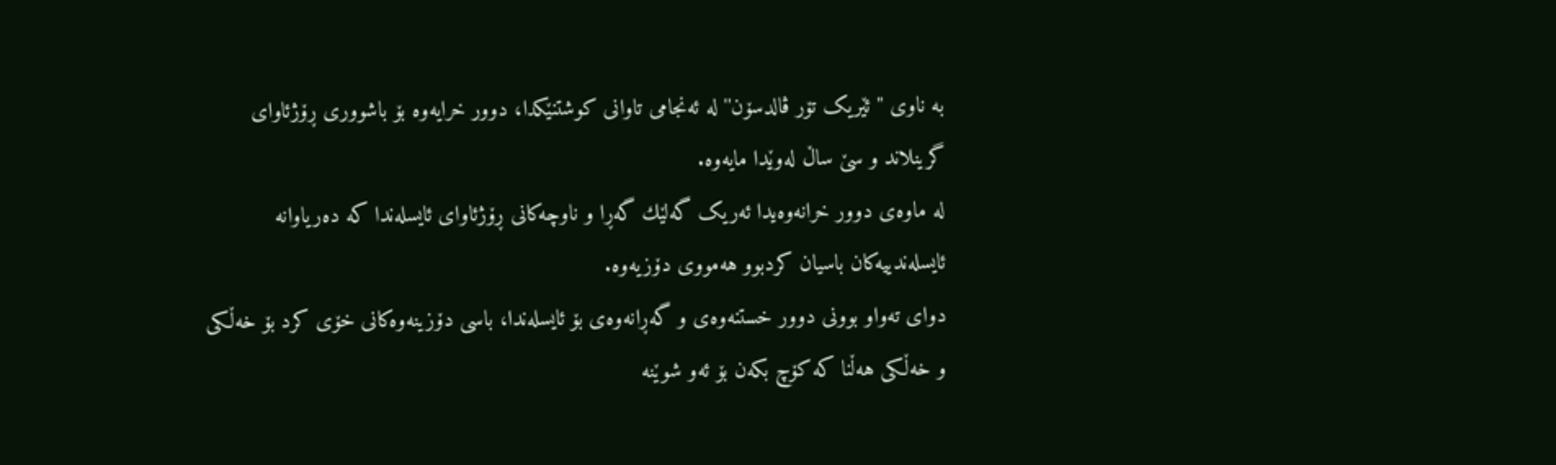بە ناوی ''ئێریک تۆر ڤالدسۆن'' لە ئەنجامی تاوانی کوشتنێکدا، دوور خرایەوە بۆ باشووری ڕۆژئاوای گرینلاند و سێ ساڵ لەوێدا مایەوە.
لە ماوەی دوور خرانەوەیدا ئەریک گەلێك گەڕا و ناوچەکانی ڕۆژئاوای ئایسلەندا کە دەریاوانە ئایسلەندییەکان باسیان کردبوو هەمووی دۆزیەوە.
دوای تەواو بوونی دوور خستنەوەی و گەڕانەوەی بۆ ئایسلەندا، باسی دۆزینەوەکانی خۆی کرد بۆ خەڵکی و خەڵکی هەڵنا کە کۆچ بکەن بۆ ئەو شوێنە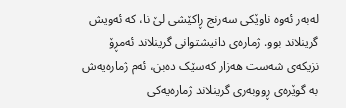لەبەر ئەوە ناوێکی سەرنج ڕاکێشی لێ نا، کە ئەویش گرینلاند بوو. ژمارەی دانیشتوانی گرینلاند ئەمڕۆ نزیکەی شەست هەزار کەسێک دەبن، ئەم ژمارەیەش بە گوێرەی ڕووبەری گرینلاند ژمارەیەکی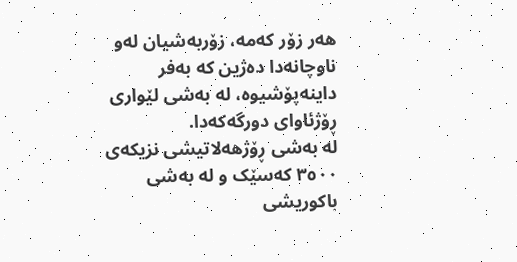هەر زۆر کەمە، زۆربەشیان لەو ناوچانەدا دەژین کە بەفر داینەپۆشیوە، لە بەشی لێواری ڕۆژئاوای دورگەکەدا.
لە بەشی ڕۆژهەلاتیشی نزیکەی ٣٥٠٠ کەسێک و لە بەشی باکوریشی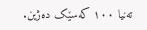تەنیا ١٠٠ کەسێک دەژین.